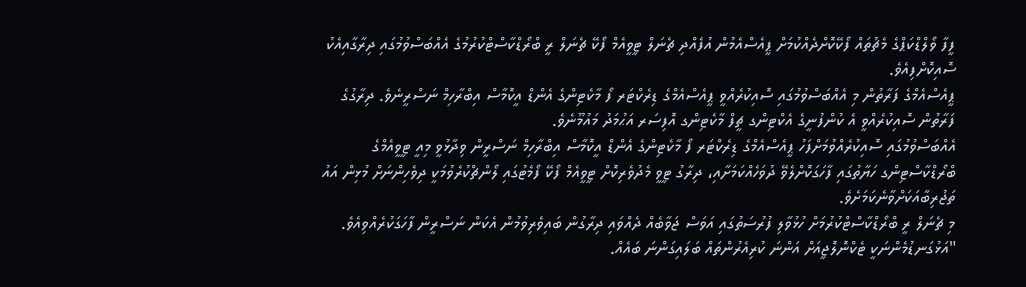ފީފާ ވޯލްޑްކަޕްގެ މެޗުތައް ފޯކޭކޮށްދެއްކުމަށް ޕީއެސްއެމުން އުފެއްދި ޗެނަލް ޓީވީއެމް ފޯކޭ ޗެނަލް ރީ ބްރޯޑްކާސްޓްކުރުމުގެ އެއްބަސްވުމުގައި ދިރާގާއިއެކު ސޮއިކޮށްފިއެވެ.
ޕީއެސްއެމްގެ ފަރާތުން މި އެއްބަސްވުމުގައި ސޮއިކުރެއްވީ ޕީއެސްއެމްގެ ޑިރެކްޓަރ ފޯ މާކެޓިންގެ އެންޑް އީކޮމާސް އިބްރާހިމް ނަސްރީނެވެ. ދިރާގުގެ ފަރާތުން ސޮއިކުރެއްވީ އެ ކުންފުނީގެ އެކްޓިންގ ޗީފް މާކެޓިންގ އޮފިސަރ އަޙުމަދު މައުމޫނެވެ.
އެއްބަސްވުމުގައި ސޮއިކުރެއްވުމަށްފަހު ޕީއެސްއެމްގެ ޑިރެކްޓަރ ފޯ މާކެޓިންގެ އެންޑް އީކޮމާސް އިބްރާހިމް ނަސްރީން ވިދާޅުވީ މިއީ ޓީވީއެމްގެ ބްރޯޑްކާސްޓިންގ ހަޔާތުގައި ފާހަގަކޮށްލެވޭ ދުވަހެއްކަމަށާއި، ދިރާގު ޓީވީ މެދުވެރިކޮށް ޓީވީއެމް ފޯކޭ ފޯމެޓުގައި ލޯންޗްކުރެވުމަކީ ދިވެހިންނަށް މުޅިން އައު ތަޖުރިބާއަކަށްވާނެކަމަށެވެ.
މި ޗެނަލް ރީ ބްރޯޑްކާސްޓްކުރުމަށް ހުޅުވާލި ފުރުސަތުގައި އަވަސް ޖަވާބެއް ދެއްވައި ދިރާގުން ބައިވެރިވުމުން އެކަން ނަސްރީން ފާހަގަކުރެއްވިއެވެ.
"އަޅުގަނޑުމެންނަކީ ޓެކްނޮލޮޖީއަށް އަންނަ ކުރިއެރުންތައް ބަލައިގަންނަ ބައެއް.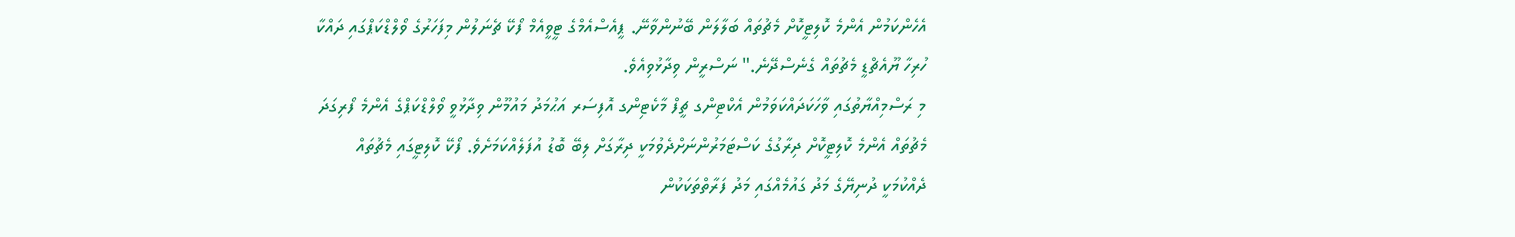އެހެންކަމުން އެންމެ ކޮލިޓީކޮށް މެޗުތައް ބަލާލަން ބޭނުންވާނޭ. ޕީއެސްއެމްގެ ޓީވީއެމް ފޯކޭ ޗެނަލުން މިފަހަރުގެ ވޯލްޑްކަޕްގައި ދައްކާ ހުރިހާ ޔޫއެޗްޑީ މެޗުތައް ގެނެސްދޭނެ." ނަސްރީން ވިދާޅުވިއެވެ.
މި ރަސްމިއްޔާތުގައި ވާހަކަދައްކަވަމުން އެކްޓިންގ ޗީފް މާކެޓިންގ އޮފިސަރ އަޙުމަދު މައުމޫން ވިދާޅުވީ ވޯލްޑްކަޕްގެ އެންމެ ފޯރިގަދަ މެޗުތައް އެންމެ ކޮލިޓީކޮށް ދިރާގުގެ ކަސްޓަމަރުންނަށްދެވުމަކީ ދިރާގަށް ލިބޭ ބޮޑު އުފަލެއްކަމަށެވެ. ފޯކޭ ކޮލިޓީގައި މެޗުތައް ދެއްކުމަކީ ދުނިޔޭގެ މަދު ގައުމެއްގައި މަދު ފަރާތްތަކަކުން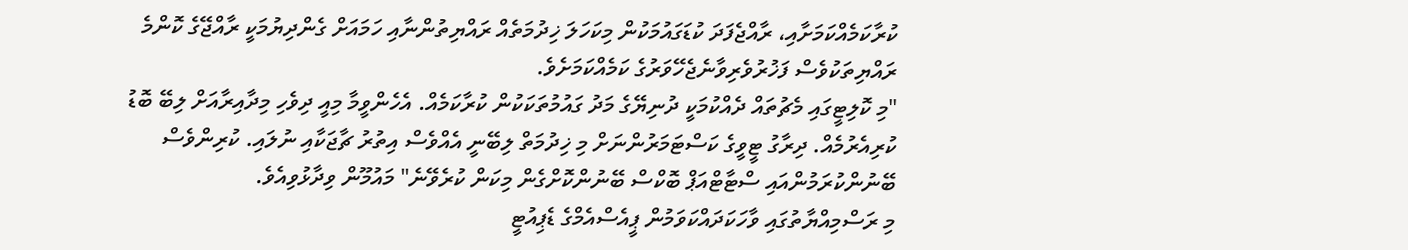ކުރާކަމެއްކަމަށާއި، ރާއްޖެފަދަ ކުޑަގައުމަކުން މިކަހަލަ ޚިދުމަތެއް ރައްޔިތުންނާއި ހަމައަށް ގެންދިޔުމަކީ ރާއްޖޭގެ ކޮންމެ ރައްޔިތަކުވެސް ފަޚުރުވެރިވާނެޖެހޭވަރުގެ ކަމެއްކަމަށެވެ.
"މި ކޮލިޓީގައި މެޗުތައް ދެއްކުމަކީ ދުނިޔޭގެ މަދު ގައުމުތަކަކުން ކުރާކަމެއް. އެހެންވީމާ މިއީ ދިވެހި މިދާއިރާއަށް ލިބޭ ބޮޑު ކުރިއެރުމެއް. ދިރާގު ޓީވީގެ ކަސްޓަމަރުންނަށް މި ޚިދުމަތް ލިބޭނީ އެއްވެސް އިތުރު ޗާޖަކާއި ނުލައި. ކުރިންވެސް ބޭނުންކުރަމުންއައި ސްޓާޓްއަޕް ބޮކްސް ބޭނުންކޮށްގެން މިކަން ކުރެވޭނެ" މައުމޫން ވިދާޅުވިއެވެ.
މި ރަސްމިއްޔާތުގައި ވާހަކަދައްކަވަމުން ޕީއެސްއެމްގެ ޑެޕިއުޓީ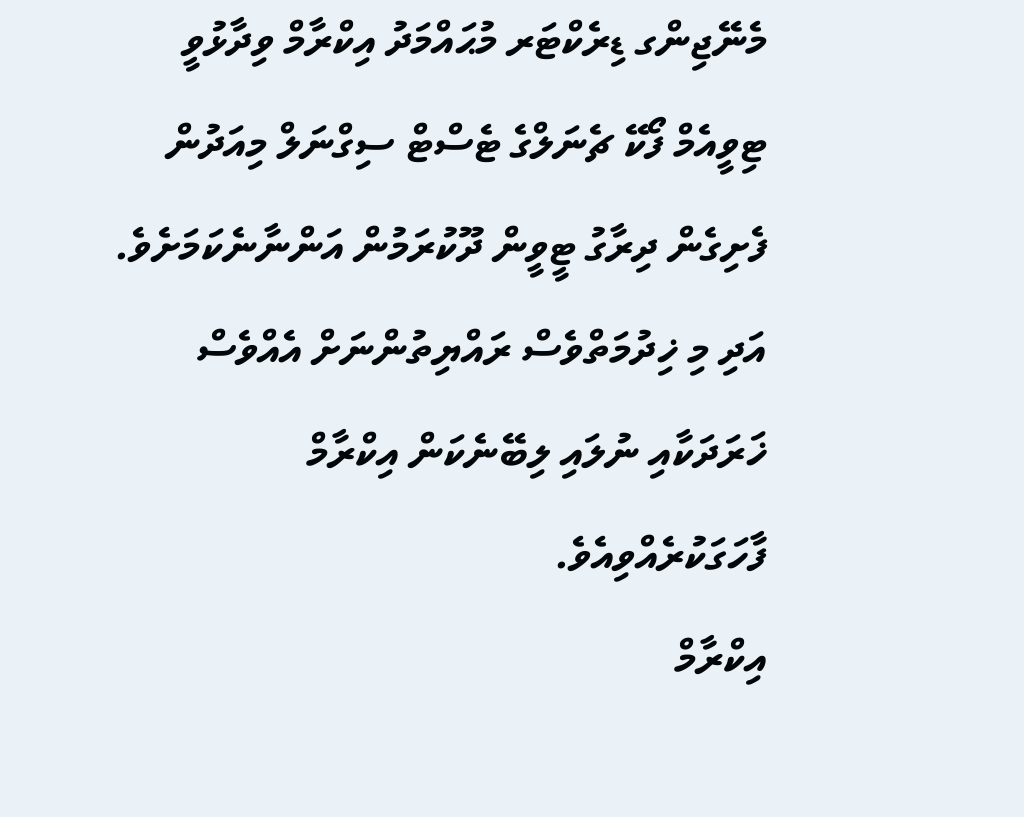މެނޭޖިންގ ޑިރެކްޓަރ މުޙައްމަދު އިކްރާމް ވިދާޅުވީ ޓިވީއެމް ފޯކޭ ޗެނަލްގެ ޓެސްޓް ސިގްނަލް މިއަދުން ފެށިގެން ދިރާގު ޓީވީން ދޫކުރަމުން އަންނާނެކަމަށެވެ. އަދި މި ޚިދުމަތްވެސް ރައްޔިތުންނަށް އެއްވެސް ޚަރަދަކާއި ނުލައި ލިބޭނެކަން އިކްރާމް ފާހަގަކުރެއްވިއެވެ.
އިކްރާމް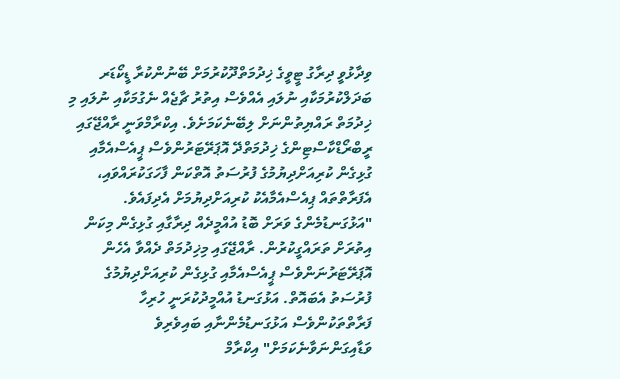ވިދާޅުވީ ދިރާގު ޓީވީގެ ޚިދުމަތްދޫކުރުމަށް ބޭނުންކުރާ ޑީކޯޑަރ ބަދަލްކުރުމަކާއި ނުލައި އެއްވެސް އިތުރު ޗާޖެއް ނެގުމަކާއި ނުލައި މި ޚިދުމަތް ރައްޔިތުންނަށް ލިބޭނެކަމަށެވެ. އިކްރާމްވަނީ ރާއްޖޭގައި ރީބްރޯޑްކާސްޓިންގެ ޚިދުމަތްދޭ އޮޕަރޭޓަރުންވެސް ޕީއެސްއެމާއި ގުޅިގެން ކުރިއަށްދިޔުމުގެ ފުރުސަތު އޮތްކަން ފާހަގަކުރައްވައި، އެފަރާތްތައް ޕިއެސްއެމާއެކު ކުރިއަށްދިޔުމަށް އެދިފައެވެ.
"އަޅުގަނޑުމެންގެ ވަރަށް ބޮޑު އުއްމީދެއް ދިރާގާއި ގުޅިގެން މިކަން އިތުރަށް ތަރައްގީކުރުން. ރާއްޖޭގައި މިޚިދުމަތް ދެއްވާ އެހެން އޮޕަރޭޓަރުނަންވެސް ޕީއެސްއެމާއި ގުޅިގެން ކުރިއަށްދިޔުމުގެ ފުރުސަތު އެބައޮތް. އަޅުގަނޑު އުއްމީދުކުރަނީ ހުރިހާ ފަރާތްތަކުންވެސް އަޅުގަނޑުމެންނާއި ބައިވެރިވެ ވަޑާއިގަންނަވާނެކަމަށް" އިކްރާމް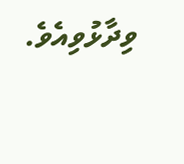ވިދާޅުވިއެވެ.